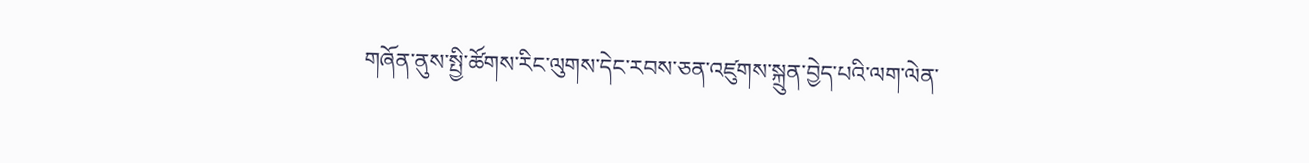གཞོན་ནུས་སྤྱི་ཚོགས་རིང་ལུགས་དེང་རབས་ཅན་འཛུགས་སྐྲུན་བྱེད་པའི་ལག་ལེན་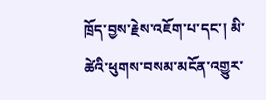ཁྲོད་བྱས་རྗེས་འཇོག་པ་དང་། མི་ཚེའི་ཕུགས་བསམ་མངོན་འགྱུར་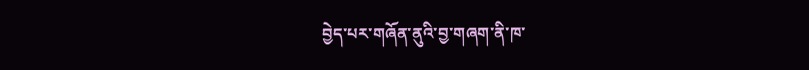བྱེད་པར་གཞོན་ནུའི་བྱ་གཞག་ནི་ཁ་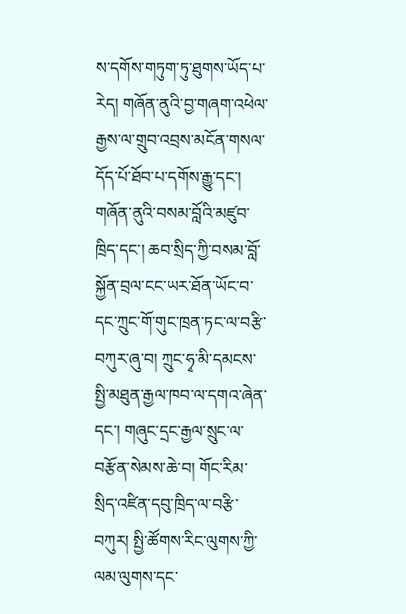ས་དགོས་གཏུག་ཏུ་ཐུགས་ཡོད་པ་རེད། གཞོན་ནུའི་བྱ་གཞག་འཕེལ་རྒྱས་ལ་གྲུབ་འབྲས་མངོན་གསལ་དོད་པོ་ཐོབ་པ་དགོས་རྒྱུ་དང་། གཞོན་ནུའི་བསམ་བློའི་མཛུབ་ཁྲིད་དང་། ཆབ་སྲིད་ཀྱི་བསམ་བློ་སྐྱོན་བྲལ་ངང་ཡར་ཐོན་ཡོང་བ་དང་ཀྲུང་གོ་གུང་ཁྲན་ཏང་ལ་བརྩི་བཀུར་ཞུ་བ། ཀྲུང་ཧྭ་མི་དམངས་སྤྱི་མཐུན་རྒྱལ་ཁབ་ལ་དགའ་ཞེན་དང་། གཞུང་དྲང་རྒྱལ་སྲུང་ལ་བརྩོན་སེམས་ཆེ་བ། གོང་རིམ་སྲིད་འཛིན་དབུ་ཁྲིད་ལ་བརྩི་བཀུར། སྤྱི་ཚོགས་རིང་ལུགས་ཀྱི་ལམ་ལུགས་དང་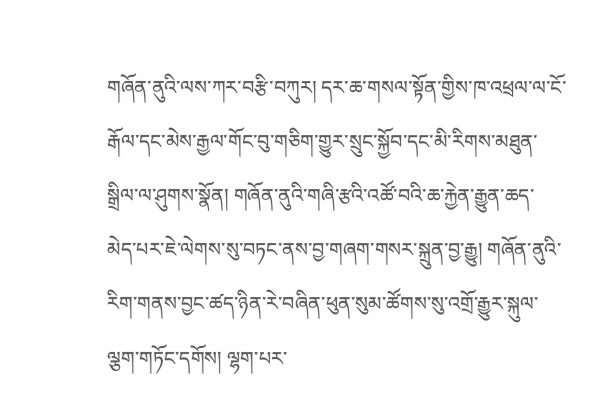གཞོན་ནུའི་ལས་ཀར་བརྩི་བཀུར། དར་ཆ་གསལ་སྟོན་གྱིས་ཁ་འཕྲལ་ལ་ངོ་རྒོལ་དང་མེས་རྒྱལ་གོང་བུ་གཅིག་གྱུར་སྲུང་སྐྱོབ་དང་མི་རིགས་མཐུན་སྒྲིལ་ལ་ཤུགས་སྣོན། གཞོན་ནུའི་གཞི་རྩའི་འཚོ་བའི་ཆ་རྐྱེན་རྒྱུན་ཆད་མེད་པར་ཇེ་ལེགས་སུ་བཏང་ནས་བྱ་གཞག་གསར་སྐྲུན་བྱ་རྒྱུ། གཞོན་ནུའི་རིག་གནས་བྱང་ཚད་ཉིན་རེ་བཞིན་ཕུན་སུམ་ཚོགས་སུ་འགྲོ་རྒྱུར་སྐུལ་ལྕག་གཏོང་དགོས། ལྷག་པར་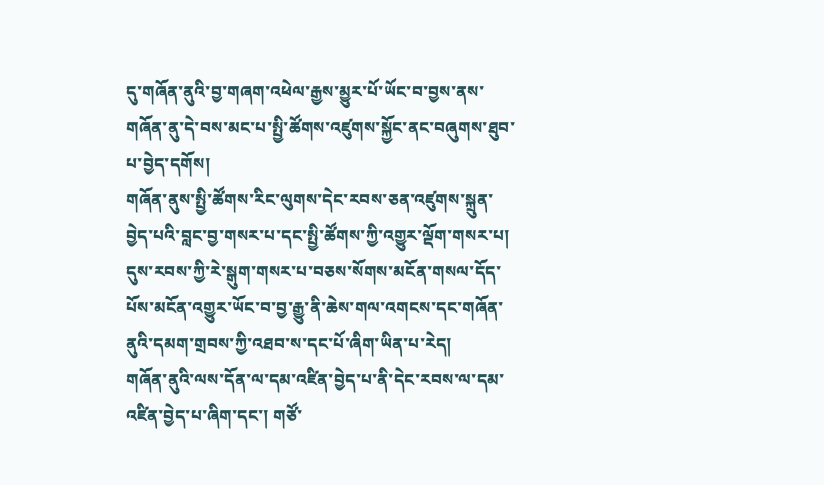དུ་གཞོན་ནུའི་བྱ་གཞག་འཕེལ་རྒྱས་མྱུར་པོ་ཡོང་བ་བྱས་ནས་གཞོན་ནུ་དེ་བས་མང་པ་སྤྱི་ཚོགས་འཛུགས་སྐྱོང་ནང་བཞུགས་ཐུབ་པ་བྱེད་དགོས།
གཞོན་ནུས་སྤྱི་ཚོགས་རིང་ལུགས་དེང་རབས་ཅན་འཛུགས་སྐྲུན་བྱེད་པའི་བླང་བྱ་གསར་པ་དང་སྤྱི་ཚོགས་ཀྱི་འགྱུར་ལྡོག་གསར་པ། དུས་རབས་ཀྱི་རེ་སྒུག་གསར་པ་བཅས་སོགས་མངོན་གསལ་དོད་པོས་མངོན་འགྱུར་ཡོང་བ་བྱ་རྒྱུ་ནི་ཆེས་གལ་འགངས་དང་གཞོན་ནུའི་དམག་གྲབས་ཀྱི་འཐབ་ས་དང་པོ་ཞིག་ཡིན་པ་རེད།
གཞོན་ནུའི་ལས་དོན་ལ་དམ་འཛིན་བྱེད་པ་ནི་དེང་རབས་ལ་དམ་འཛིན་བྱེད་པ་ཞིག་དང་། གཙོ་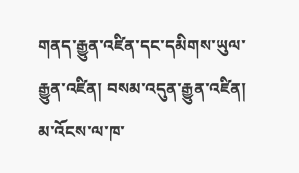གནད་རྒྱུན་འཛིན་དང་དམིགས་ཡུལ་རྒྱུན་འཛིན། བསམ་འདུན་རྒྱུན་འཛིན། མ་འོངས་ལ་ཁ་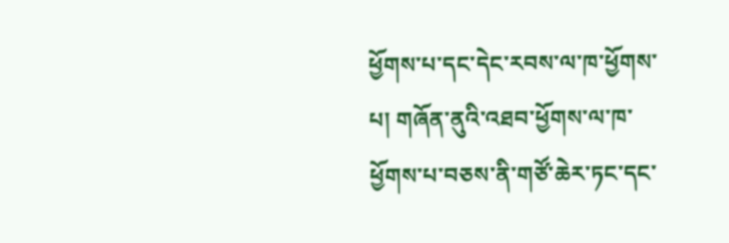ཕྱོགས་པ་དང་དེང་རབས་ལ་ཁ་ཕྱོགས་པ། གཞོན་ནུའི་འཐབ་ཕྱོགས་ལ་ཁ་ཕྱོགས་པ་བཅས་ནི་གཙོ་ཆེར་ཏང་དང་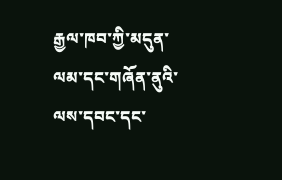རྒྱལ་ཁབ་ཀྱི་མདུན་ལམ་དང་གཞོན་ནུའི་ལས་དབང་དང་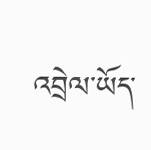འབྲེལ་ཡོད་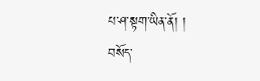པ་ཤ་སྟག་ཡིན་ནོ། །
བསོད་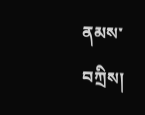ནམས་བཀྲིས།